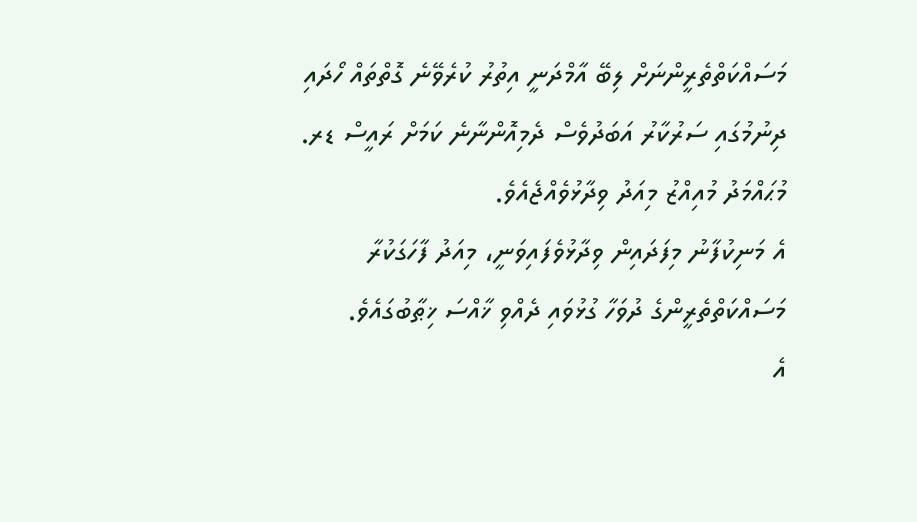މަސައްކަތްތެރީންނަށް ލިބޭ އާމްދަނީ އިތުރު ކުރެވޭނެ ގޮތްތައް ހޯދައި ދިނުމުގައި ސަރުކާރު އަބަދުވެސް ދެމިއޮންނާނެ ކަމަށް ރައީސް ޑރ. މުޙައްމަދު މުއިއްޒު މިއަދު ވިދާޅުވެއްޖެއެވެ.
އެ މަނިކުފާނު މިފަދައިން ވިދާޅުވެފައިވަނީ، މިއަދު ފާހަގަކުރާ މަސައްކަތްތެރީންގެ ދުވަހާ ގުޅުވައި ދެއްވި ޚާއްސަ ޚިޠާބުގައެވެ.
އެ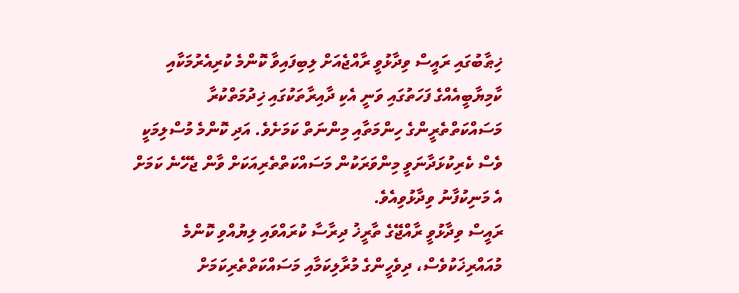ޚިޠާބުގައި ރައީސް ވިދާޅުވީ ރާއްޖެއަށް ލިބިފައިވާ ކޮންމެ ކުރިއެރުމަކާއި ކާމިޔާބީއެއްގެ ފަހަތުގައި ވަނީ އެކި ދާއިރާތަކުގައި ޚިދުމަތްކުރާ މަސައްކަތްތެރީންގެ ހިންމަތާއި މިންނަތް ކަމަށެވެ. އަދި ކޮންމެ މުސްލިމަކީ ވެސް ކެރިކުޅަދާނަވީ މިންވަރަކުން މަސައްކަތްތެރިއަކަށް ވާން ޖެހޭނެ ކަމަށް އެ މަނިކުފާނު ވިދާޅުވިއެވެ.
ރައީސް ވިދާޅުވީ ރާއްޖޭގެ ތާރީޚު ދިރާސާ ކުރައްވައި ލިޔުއްވި ކޮންމެ މުއައްރިޚަކުވެސް، ދިވެހީންގެ މުރާލިކަމާއި މަސައްކަތްތެރިކަމަށް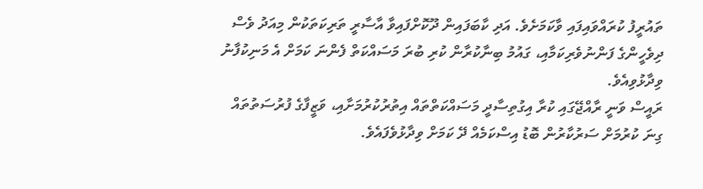ތައުރީފު ކުރައްވައިފައި ވާކަމަށެވެ. އަދި ކާބަފައިން ދޫކޮށްފައިވާ އާސާރީ ތަރިކަތަކުން މިއަދު ވެސް ދިވެހީންގެ ފަންނުވެރިކަމާއި، ގައުމު ބިނާކުރާން ކުރި ބުރަ މަސައްކަތް ފެންނަ ކަމަށް އެ މަނިކުފާނު ވިދާޅުވިއެވެ.
ރައީސް ވަނީ ރާއްޖޭގައި ކުރާ އިގުތިސާދީ މަސައްކަތްތައް އިތުރުކުރުމަށާއި، ވަޒީފާގެ ފުރުސަތުތައް ގިނަ ކުރުމަށް ސަރުކާރުން ބޮޑު އިސްކަމެއް ދޭ ކަމަށް ވިދާޅުވެފައެވެ.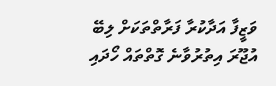ވަޒީފާ އަދާކުރާ ފަރާތްތަކަށް ލިބޭ އުޖޫރަ އިތުރުވާނެ ގޮތްތައް ހޯދައި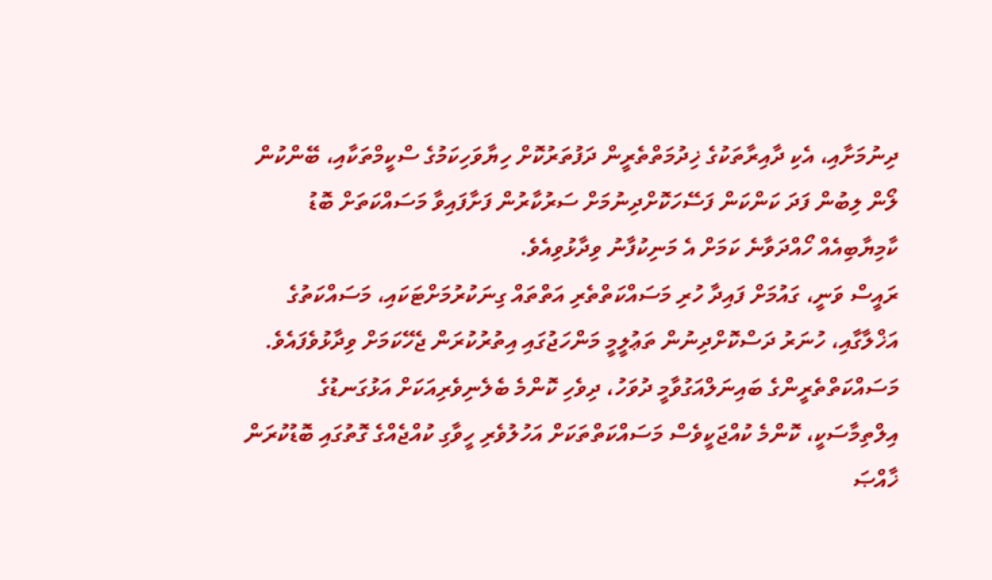ދިނުމަށާއި، އެކި ދާއިރާތަކުގެ ޚިދުމަތްތެރީން ދަފުތަރުކޮށް ހިޔާވަހިކަމުގެ ސްކީމްތަކާއި، ބޭންކުން ލޯން ލިބުން ފަދަ ކަންކަން ފަސޭހަކޮށްދިނުމަށް ސަރުކާރުން ފަށާފައިވާ މަސައްކަތަށް ބޮޑު ކާމިޔާބިއެއް ހޯއްދަވާނެ ކަމަށް އެ މަނިކުފާނު ވިދާޅުވިއެވެ.
ރައީސް ވަނީ، ގައުމަށް ފައިދާ ހުރި މަސައްކަތްތެރި އަތްތައް ގިނަކުރުމަށްޓަކައި، މަސައްކަތުގެ އަޚްލާގާއި، ހުނަރު ދަސްކޮށްދިނުން ތަޢުލީމީ މަންހަޖުގައި އިތުރުކުރަން ޖެހޭކަމަށް ވިދާޅުވެފައެވެ.
މަސައްކަތްތެރީންގެ ބައިނަލްއަގުވާމީ ދުވަހު، ދިވެހި ކޮންމެ ބެލެނިވެރިއަކަށް އަޅުގަނޑުގެ އިލްތިމާސަކީ، ކޮންމެ ކުއްޖަކީވެސް މަސައްކަތްތަކަށް އަހުލުވެރި ހީވާގި ކުއްޖެއްގެ ގޮތުގައި ބޮޑުކުރަން ޚާއްޞަ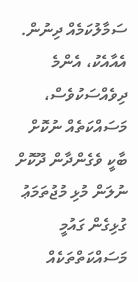ސަމާލުކަމެއް ދިނުން. އެއާއެކު، އެންމެ ދިވެއްސަކުވެސް، މަސައްކަތެއް ނުކޮށް ބާކީ ވެގެންދާން ދޫކޮށް ނުލަން މުޅި މުޖުތަމަޢު ގުޅިގެން ގައުމީ މަސައްކަތްތަކެއް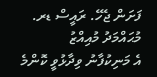ފަށަން ޖެހޭ. ރައީސް ޑރ. މުޙައްމަދު މުއިއްޒު
އެ މަނިކުފާނު ވިދާޅުވީ ކޮންމެ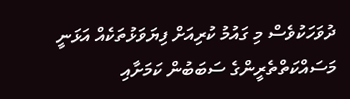ދުވަހަކުވެސް މި ގައުމު ކުރިއަށް ފިޔަވަޅުތަކެއް އަޅަނީ މަސައްކަތްތެރީންގެ ސަބަބުން ކަމަށާއި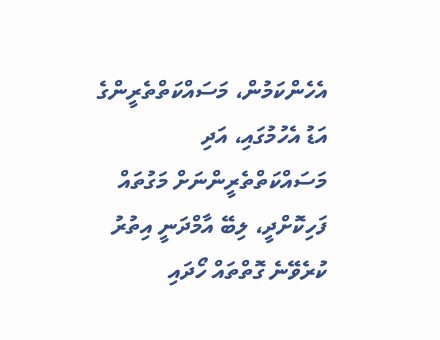އެހެންކަމުން، މަސައްކަތްތެރީންގެ އަޑު އެހުމުގައި، އަދި މަސައްކަތްތެރީންނަށް މަގުތައް ފަހިކޮށްދީ، ލިބޭ އާމްދަނީ އިތުރު ކުރެވޭނެ ގޮތްތައް ހޯދައި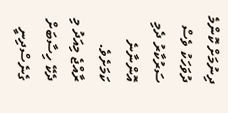ދިނުމަށް ކޮންމެ ދުވަހަކު ވެސް ސަރުކާރު ދެމި އޮންނާނެ ކަމަށެވެ.
ރާއްޖެ މިއަދު މި ދެކޭ ހިސާބަށް ގެނެސްދިނީ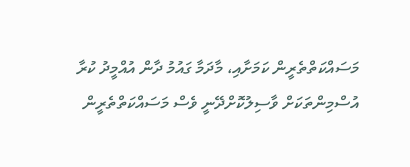މަސައްކަތްތެރީން ކަމަށާއި، މާދަމާ ގައުމު ދާން އުއްމީދު ކުރާ އުސްމިންތަކަށް ވާސިލުކޮށްދޭނީ ވެސް މަސައްކަތްތެރީން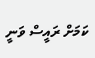ކަމަށް ރައީސް ވަނީ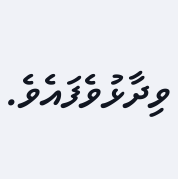ވިދާޅުވެފައެވެ.